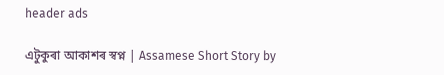header ads

এটুকুৰা আকাশৰ স্বপ্ন | Assamese Short Story by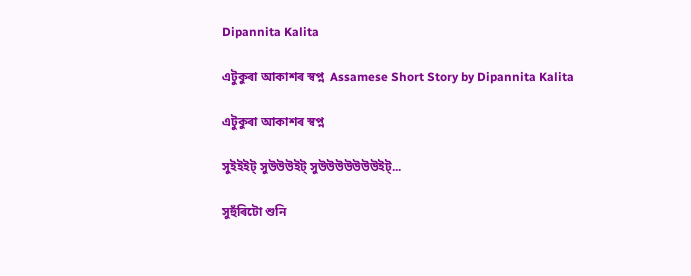Dipannita Kalita

এটুকুৰা আকাশৰ স্বপ্ন  Assamese Short Story by Dipannita Kalita

এটুকুৰা আকাশৰ স্বপ্ন

সুইইইট্ সুউউউইট্ সুউউউউউউউইট্...

সুহুঁৰিটো শুনি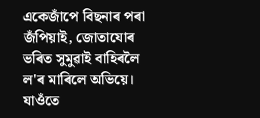একেজাঁপে বিছনাৰ পৰা জঁপিয়াই, জোতাযোৰ ভৰিত সুমুৱাই বাহিৰলৈ ল'ৰ মাৰিলে অভিয়ে। যাওঁতে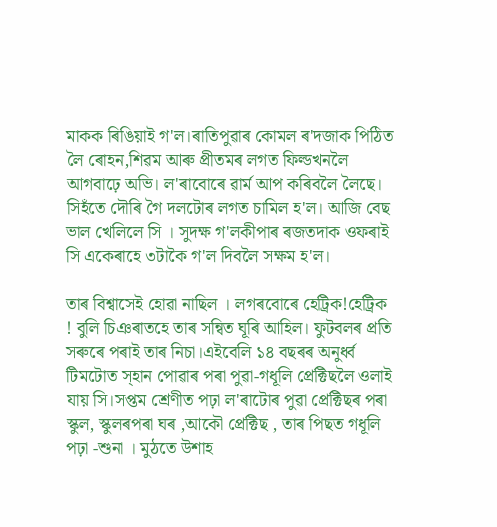মাকক ৰিঙিয়াই গ'ল।ৰাতিপুৱাৰ কোমল ৰ'দজাক পিঠিত লৈ ৰোহন,শিৱম আৰু প্ৰীতমৰ লগত ফিল্ডখনলৈ আগবাঢ়ে অভি। ল'ৰাবোৰে ৱাৰ্ম আপ কৰিবলৈ লৈছে। সিহঁতে দৌৰি গৈ দলটোৰ লগত চামিল হ'ল। আজি বেছ ভাল খেলিলে সি । সুদক্ষ গ'লকীপাৰ ৰজতদাক ওফৰাই সি একেৰাহে ৩টাকৈ গ'ল দিবলৈ সক্ষম হ'ল।

তাৰ বিশ্বাসেই হোৱা নাছিল । লগৰবোৰে হেট্ৰিক!হেট্ৰিক ! বুলি চিঞৰাতহে তাৰ সন্বিত ঘূৰি আহিল। ফুটবলৰ প্ৰতি সৰুৰে পৰাই তাৰ নিচা।এইবেলি ১৪ বছৰৰ অনুৰ্ধ্ব টিমটোত স্হান পোৱাৰ পৰা পুৱা-গধূলি প্ৰেক্টিছলৈ ওলাই যায় সি।সপ্তম শ্ৰেণীত পঢ়া ল'ৰাটোৰ পুৱা প্ৰেক্টিছৰ পৰা স্কুল, স্কুলৰপৰা ঘৰ ,আকৌ প্ৰেক্টিছ , তাৰ পিছত গধূলি পঢ়া -শুনা । মুঠতে উশাহ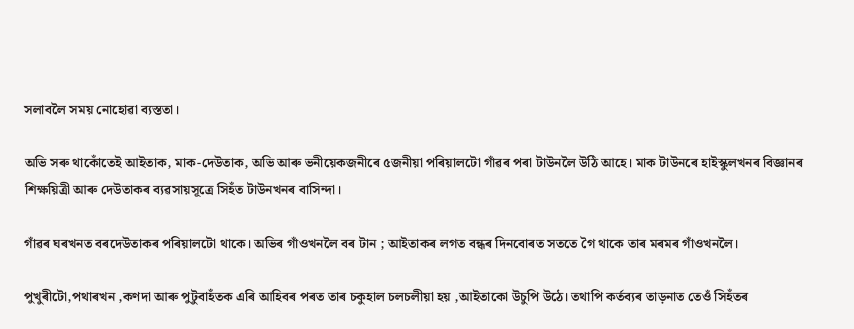সলাবলৈ সময় নোহোৱা ব্যস্ততা।

অভি সৰু থাকোঁতেই আইতাক, মাক-দেউতাক, অভি আৰু ভনীয়েকজনীৰে ৫জনীয়া পৰিয়ালটো গাঁৱৰ পৰা টাউনলৈ উঠি আহে। মাক টাউনৰে হাইস্কুলখনৰ বিজ্ঞানৰ শিক্ষয়িত্ৰী আৰু দেউতাকৰ ব্যৱসায়সূত্ৰে সিহঁত টাউনখনৰ বাসিন্দা।

গাঁৱৰ ঘৰখনত বৰদেউতাকৰ পৰিয়ালটো থাকে। অভিৰ গাঁওখনলৈ বৰ টান ; আইতাকৰ লগত বন্ধৰ দিনবোৰত সততে গৈ থাকে তাৰ মৰমৰ গাঁওখনলৈ।

পুখুৰীটো,পথাৰখন ,কণদা আৰু পুটুবাহঁতক এৰি আহিবৰ পৰত তাৰ চকুহাল চলচলীয়া হয় ,আইতাকো উচুপি উঠে। তথাপি কৰ্তব্যৰ তাড়নাত তেওঁ সিহঁতৰ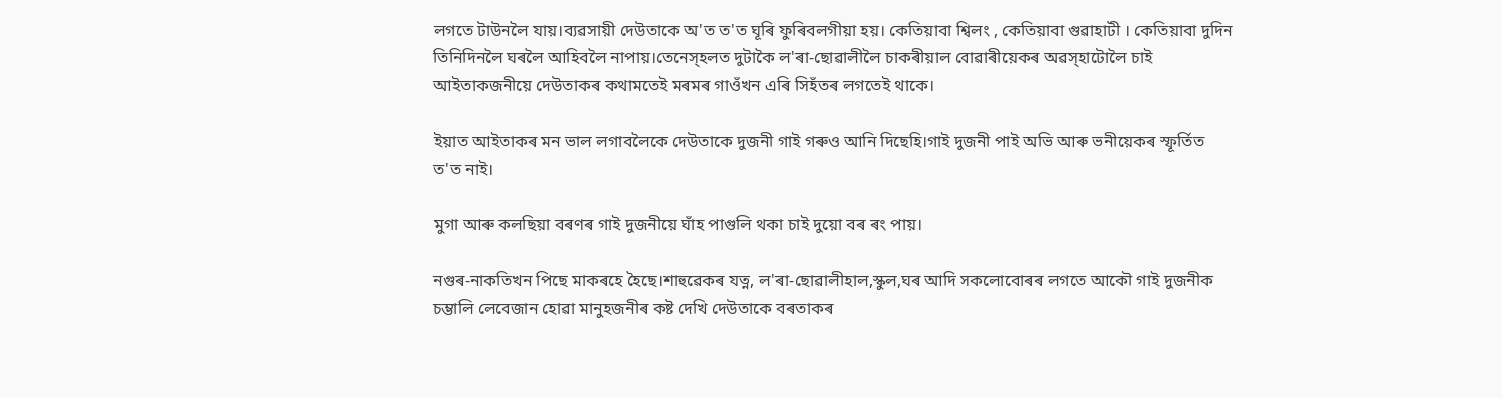লগতে টাউনলৈ যায়।ব্যৱসায়ী দেউতাকে অ'ত ত'ত ঘূৰি ফুৰিবলগীয়া হয়। কেতিয়াবা শ্বিলং , কেতিয়াবা গুৱাহাটী । কেতিয়াবা দুদিন তিনিদিনলৈ ঘৰলৈ আহিবলৈ নাপায়।তেনেস্হলত দুটাকৈ ল'ৰা-ছোৱালীলৈ চাকৰীয়াল বোৱাৰীয়েকৰ অৱস্হাটোলৈ চাই আইতাকজনীয়ে দেউতাকৰ কথামতেই মৰমৰ গাওঁখন এৰি সিহঁতৰ লগতেই থাকে।

ইয়াত আইতাকৰ মন ভাল লগাবলৈকে দেউতাকে দুজনী গাই গৰুও আনি দিছেহি।গাই দুজনী পাই অভি আৰু ভনীয়েকৰ স্ফূৰ্তিত ত'ত নাই।

মুগা আৰু কলছিয়া বৰণৰ গাই দুজনীয়ে ঘাঁহ পাগুলি থকা চাই দুয়ো বৰ ৰং পায়।

নগুৰ-নাকতিখন পিছে মাকৰহে হৈছে।শাহুৱেকৰ যত্ন, ল'ৰা-ছোৱালীহাল,স্কুল,ঘৰ আদি সকলোবোৰৰ লগতে আকৌ গাই দুজনীক চম্ভালি লেবেজান হোৱা মানুহজনীৰ কষ্ট দেখি দেউতাকে বৰতাকৰ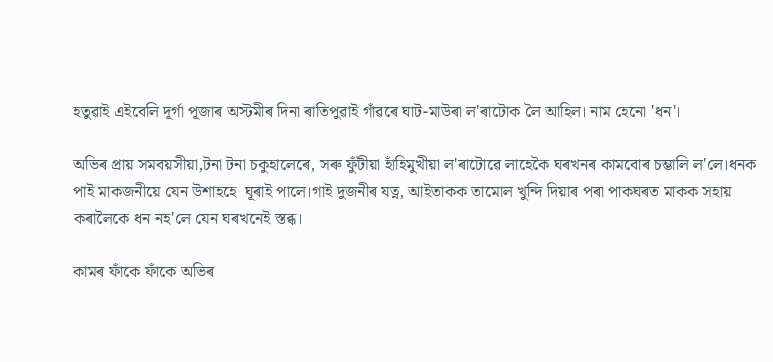হতুৱাই এইবেলি দূৰ্গা পূজাৰ অস্টমীৰ দিনা ৰাতিপুৱাই গাঁৱৰে ঘাট-মাউৰা ল'ৰাটোক লৈ আহিল। নাম হেনো 'ধন'।

অভিৰ প্ৰায় সমবয়সীয়া,টনা টনা চকুহালেৰে, সৰু ফুঁটীয়া হাঁহিমুখীয়া ল'ৰাটোৱে লাহেকৈ ঘৰখনৰ কামবোৰ চম্ভালি ল'লে।ধনক পাই মাকজনীয়ে যেন উশাহহে  ঘূৰাই পালে।গাই দুজনীৰ যত্ন, আইতাকক তামোল খুন্দি দিয়াৰ পৰা পাকঘৰত মাকক সহায় কৰালৈকে ধন নহ'লে যেন ঘৰখনেই স্তব্ধ।

কামৰ ফাঁকে ফাঁকে অভিৰ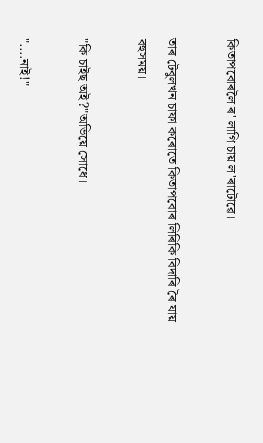কিতাপবোৰলৈ ৰ' লাগি চায় ল'ৰাটোৱে।

তাৰ টেবুলখন চাফা কৰোতে কিতাপবোৰ লিৰিকি বিদাৰি ৰৈ যায় বহুসময়।

"কি চাইছ অই?"অভিয়ে সোধে।

"....নাই!"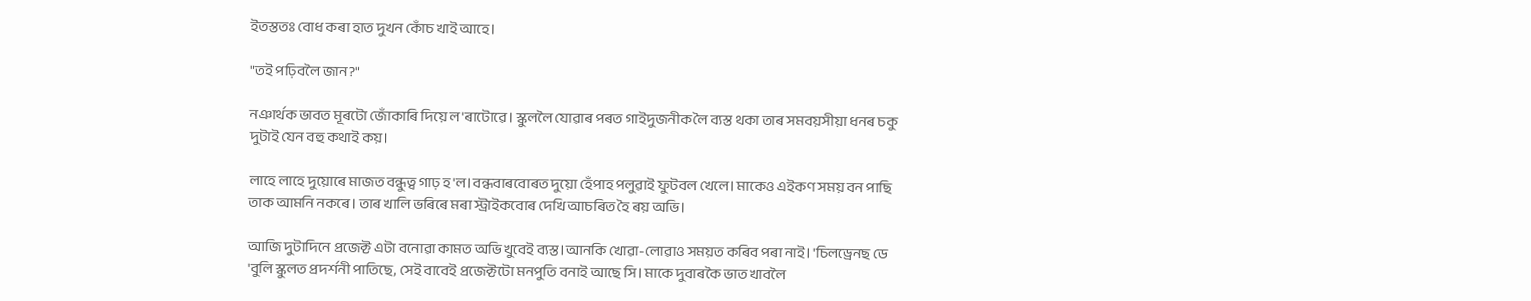ইতস্ততঃ বোধ কৰা হাত দুখন কোঁচ খাই আহে।

"তই পঢ়িবলৈ জান?"

নঞাৰ্থক ভাবত মূৰটো জোঁকাৰি দিয়ে ল'ৰাটোৱে। স্কুললৈ যোৱাৰ পৰত গাইদুজনীক লৈ ব্যস্ত থকা তাৰ সমবয়সীয়া ধনৰ চকু দুটাই যেন বহু কথাই কয়।

লাহে লাহে দুয়োৰে মাজত বন্ধুত্ব গাঢ় হ'ল।বন্ধবাৰবোৰত দুয়ো হেঁপাহ পলুৱাই ফুটবল খেলে। মাকেও এইকণ সময় বন পাছি তাক আমনি নকৰে। তাৰ খালি ভৰিৰে মৰা স্ট্ৰাইকবোৰ দেখি আচৰিত হৈ ৰয় অভি।

আজি দুটাদিনে প্ৰজেক্ট এটা বনোৱা কামত অভি খুবেই ব্যস্ত।আনকি খোৱা-লোৱাও সময়ত কৰিব পৰা নাই। 'চিলড্ৰেনছ ডে 'বুলি স্কুলত প্ৰদৰ্শনী পাতিছে, সেই বাবেই প্ৰজেক্টটো মনপুতি বনাই আছে সি। মাকে দুবাৰকৈ ভাত খাবলৈ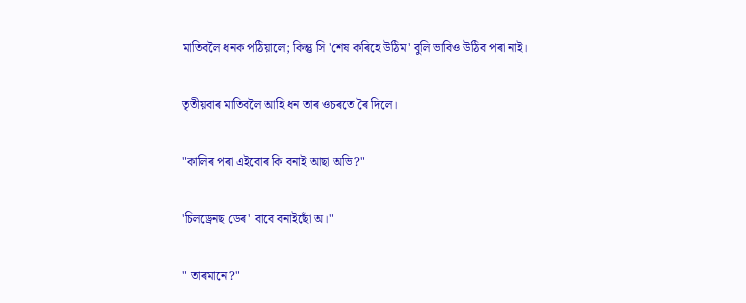মাতিবলৈ ধনক পঠিয়ালে; কিন্তু সি 'শেষ কৰিহে উঠিম' বুলি ভাবিও উঠিব পৰা নাই।

তৃতীয়বাৰ মাতিবলৈ আহি ধন তাৰ ওচৰতে ৰৈ দিলে।

"কালিৰ পৰা এইবোৰ কি বনাই আছা অভি?"

'চিলড্ৰেনছ ডেৰ' বাবে বনাইছোঁ অ।"

" তাৰমানে?"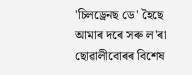'চিলড্ৰেনছ ডে' হৈছে আমাৰ দৰে সৰু ল'ৰা ছোৱালীবোৰৰ বিশেষ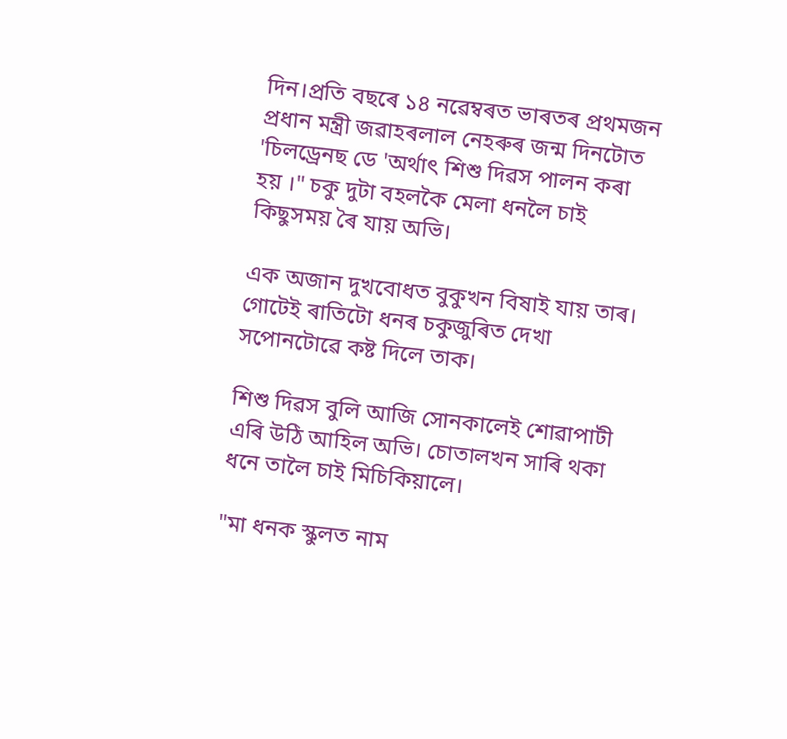দিন।প্ৰতি বছৰে ১৪ নৱেম্বৰত ভাৰতৰ প্ৰথমজন প্ৰধান মন্ত্ৰী জৱাহৰলাল নেহৰুৰ জন্ম দিনটোত 'চিলড্ৰেনছ ডে 'অৰ্থাৎ শিশু দিৱস পালন কৰা হয় ।" চকু দুটা বহলকৈ মেলা ধনলৈ চাই কিছুসময় ৰৈ যায় অভি।

এক অজান দুখবোধত বুকুখন বিষাই যায় তাৰ। গোটেই ৰাতিটো ধনৰ চকুজুৰিত দেখা সপোনটোৱে কষ্ট দিলে তাক।

শিশু দিৱস বুলি আজি সোনকালেই শোৱাপাটী এৰি উঠি আহিল অভি। চোতালখন সাৰি থকা ধনে তালৈ চাই মিচিকিয়ালে।

"মা ধনক স্কুলত নাম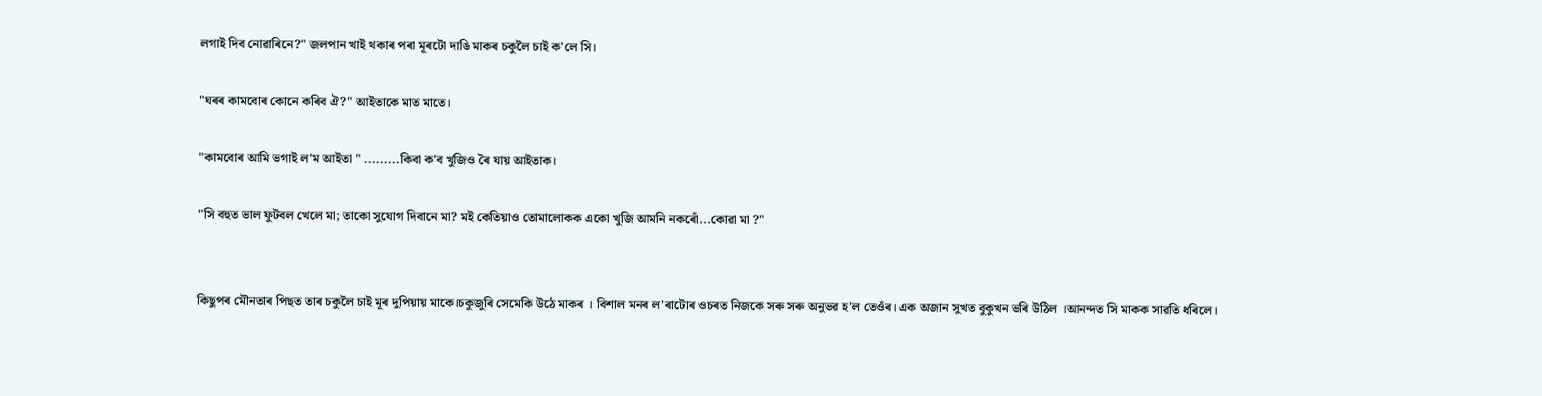লগাই দিব নোৱাৰিনে?" জলপান খাই থকাৰ পৰা মূৰটো দাঙি মাকৰ চকুলৈ চাই ক'লে সি।

"ঘৰৰ কামবোৰ কোনে কৰিব ঐ?" আইতাকে মাত মাতে।

"কামবোৰ আমি ভগাই ল'ম আইতা " .........কিবা ক'ব খুজিও ৰৈ যায় আইতাক।

"সি বহুত ভাল ফুটবল খেলে মা; তাকো সুযোগ দিবানে মা? মই কেতিয়াও তোমালোকক একো খুজি আমনি নকৰোঁ...কোৱা মা ?"


কিছুপৰ মৌনতাৰ পিছত তাৰ চকুলৈ চাই মূৰ দুপিয়ায় মাকে।চকুজুৰি সেমেকি উঠে মাকৰ । বিশাল মনৰ ল'ৰাটোৰ ওচৰত নিজকে সৰু সৰু অনুভৱ হ'ল তেওঁৰ। এক অজান সুখত বুকুখন ভৰি উঠিল ।আনন্দত সি মাকক সাৱতি ধৰিলে।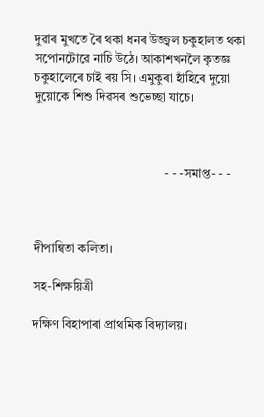দুৱাৰ মুখতে ৰৈ থকা ধনৰ উজ্জ্বল চকুহালত থকা সপোনটোৱে নাচি উঠে। আকাশখনলৈ কৃতজ্ঞ চকুহালেৰে চাই ৰয় সি। এমুকুৰা হাঁহিৰে দুয়ো দুয়োকে শিশু দিৱসৰ শুভেচ্ছা যাচে।



                                          - - -সমাপ্ত- - -



দীপান্বিতা কলিতা।

সহ-শিক্ষয়িত্ৰী

দক্ষিণ বিহাপাৰা প্ৰাথমিক বিদ্যালয়।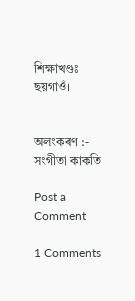শিক্ষাখণ্ডঃ ছয়গাওঁ।


অলংকৰণ :- সংগীতা কাকতি

Post a Comment

1 Comments